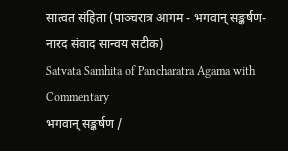सात्वत संहिता (पाञ्चरात्र आगम - भगवान् सङ्कर्षण-नारद संवाद सान्वय सटीक)
Satvata Samhita of Pancharatra Agama with Commentary
भगवान् सङ्कर्षण /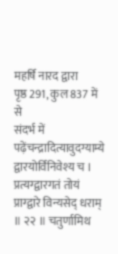महर्षि नारद द्वारा
पृष्ठ 291, कुल 837 में से
संदर्भ में पढ़ेंचन्द्रादित्यावुदग्याम्ये द्वारयोर्विनिवेश्य च । प्रत्यग्द्वारगतं तोयं प्राग्द्वारे विन्यसेद् धराम् ॥ २२ ॥ चतुर्णामिथ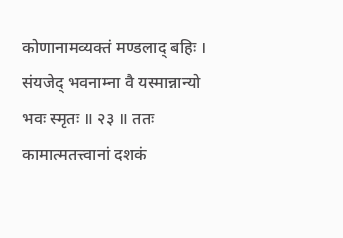कोणानामव्यक्तं मण्डलाद् बहिः । संयजेद् भवनाम्ना वै यस्मान्नान्यो भवः स्मृतः ॥ २३ ॥ ततः कामात्मतत्त्वानां दशकं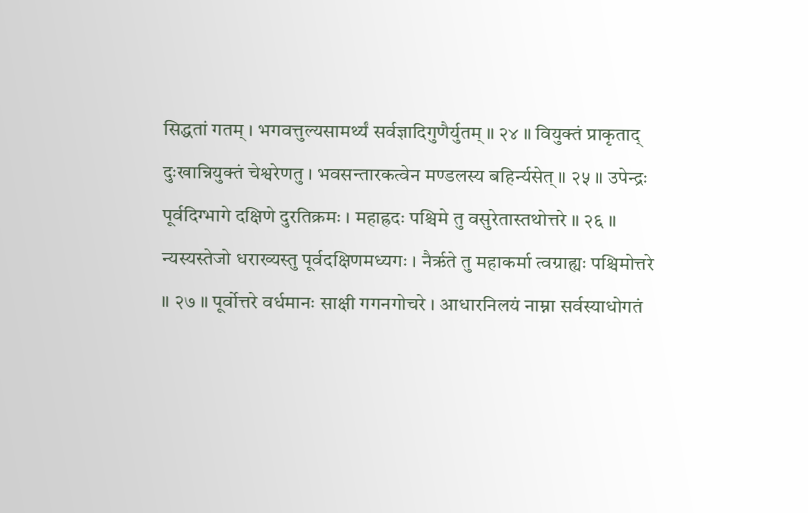सिद्धतां गतम् । भगवत्तुल्यसामर्थ्यं सर्वज्ञादिगुणैर्युतम् ॥ २४ ॥ वियुक्तं प्राकृताद् दुःखान्नियुक्तं चेश्वरेणतु । भवसन्तारकत्वेन मण्डलस्य बहिर्न्यसेत् ॥ २५ ॥ उपेन्द्रः पूर्वदिग्भागे दक्षिणे दुरतिक्रमः । महाह्रदः पश्चिमे तु वसुरेतास्तथोत्तरे ॥ २६ ॥ न्यस्यस्तेजो धराख्यस्तु पूर्वदक्षिणमध्यगः । नैर्ऋते तु महाकर्मा त्वग्राह्यः पश्चिमोत्तरे ॥ २७ ॥ पूर्वोत्तरे वर्धमानः साक्षी गगनगोचरे । आधारनिलयं नाम्ना सर्वस्याधोगतं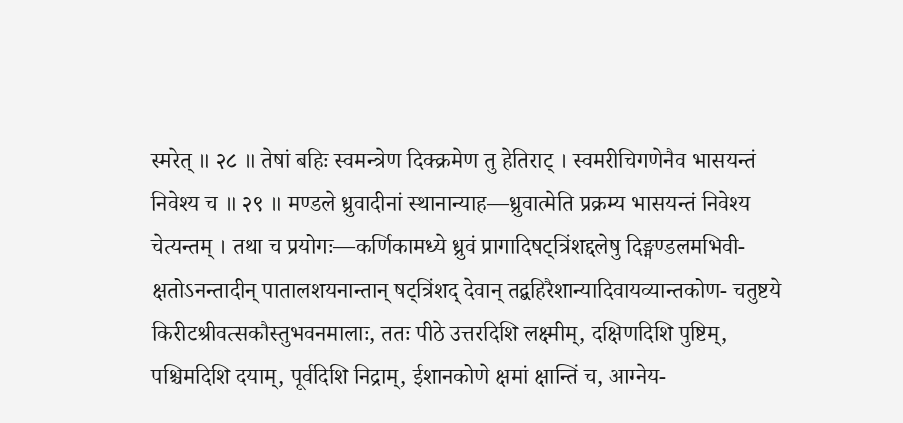स्मरेत् ॥ २८ ॥ तेषां बहिः स्वमन्त्रेण दिक्क्रमेण तु हेतिराट् । स्वमरीचिगणेनैव भासयन्तं निवेश्य च ॥ २९ ॥ मण्डले ध्रुवादीनां स्थानान्याह—ध्रुवात्मेति प्रक्रम्य भासयन्तं निवेश्य चेत्यन्तम् । तथा च प्रयोगः—कर्णिकामध्ये ध्रुवं प्रागादिषट्त्रिंशद्दलेषु दिङ्मण्डलमभिवी- क्षतोऽनन्तादीन् पातालशयनान्तान् षट्त्रिंशद् देवान् तद्बहिरैशान्यादिवायव्यान्तकोण- चतुष्टये किरीटश्रीवत्सकौस्तुभवनमालाः, ततः पीठे उत्तरदिशि लक्ष्मीम्, दक्षिणदिशि पुष्टिम्, पश्चिमदिशि दयाम्, पूर्वदिशि निद्राम्, ईशानकोणे क्षमां क्षान्तिं च, आग्नेय-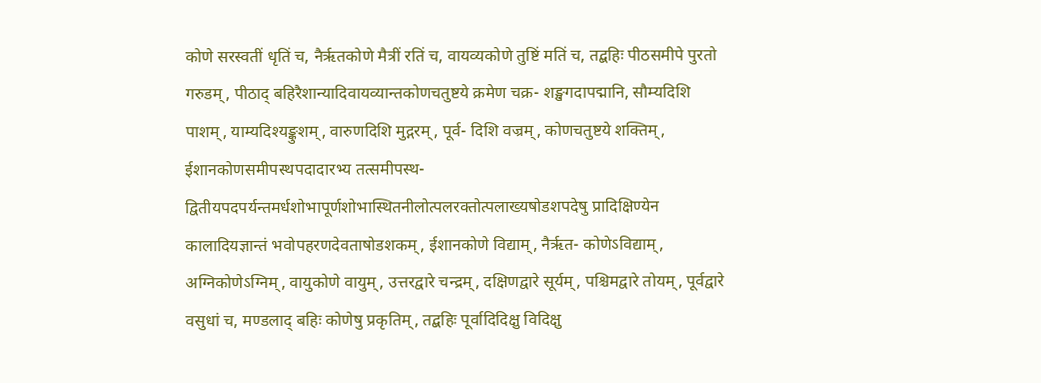कोणे सरस्वतीं धृतिं च, नैर्ऋतकोणे मैत्रीं रतिं च, वायव्यकोणे तुष्टिं मतिं च, तद्बहिः पीठसमीपे पुरतो गरुडम्, पीठाद् बहिरैशान्यादिवायव्यान्तकोणचतुष्टये क्रमेण चक्र- शङ्खगदापद्मानि, सौम्यदिशि पाशम्, याम्यदिश्यङ्कुशम्, वारुणदिशि मुद्गरम्, पूर्व- दिशि वज्रम्, कोणचतुष्टये शक्तिम्, ईशानकोणसमीपस्थपदादारभ्य तत्समीपस्थ- द्वितीयपदपर्यन्तमर्धशोभापूर्णशोभास्थितनीलोत्पलरक्तोत्पलाख्यषोडशपदेषु प्रादिक्षिण्येन कालादियज्ञान्तं भवोपहरणदेवताषोडशकम्, ईशानकोणे विद्याम्, नैर्ऋत- कोणेऽविद्याम्, अग्निकोणेऽग्निम्, वायुकोणे वायुम्, उत्तरद्वारे चन्द्रम्, दक्षिणद्वारे सूर्यम्, पश्चिमद्वारे तोयम्, पूर्वद्वारे वसुधां च, मण्डलाद् बहिः कोणेषु प्रकृतिम्, तद्बहिः पूर्वादिदिक्षु विदिक्षु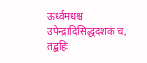ऊर्ध्वमधश्च उपेन्द्रादिसिद्धदशकं च, तद्बहिः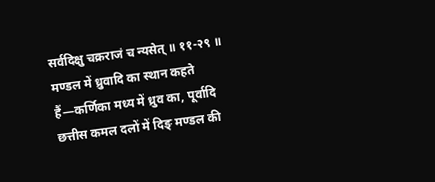सर्वदिक्षु चक्रराजं च न्यसेत् ॥ ११-२९ ॥ मण्डल में ध्रुवादि का स्थान कहते हैं—कर्णिका मध्य में ध्रुव का, पूर्वादि छत्तीस कमल दलों में दिङ् मण्डल की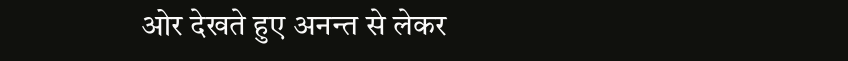ओर देखते हुए अनन्त से लेकर